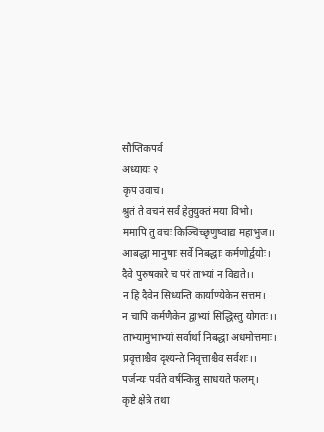सौप्तिकपर्व
अध्यायः २
कृप उवाच।
श्रुतं ते वचनं सर्वं हेतुयुक्तं मया विभो।
ममापि तु वचः किञ्चिच्छृणुष्वाद्य महाभुज।।
आबद्धा मानुषाः सर्वे निबद्धाः कर्मणोर्द्वयोः।
दैवे पुरुषकारे च परं ताभ्यां न विद्यते।।
न हि दैवेन सिध्यन्ति कार्याण्येकेन सत्तम।
न चापि कर्मणैकेन द्वाभ्यां सिद्धिस्तु योगतः।।
ताभ्यामुभाभ्यां सर्वार्था निबद्धा अधमोत्तमाः।
प्रवृत्ताश्चैव दृश्यन्ते निवृत्ताश्चैव सर्वशः।।
पर्जन्यः पर्वते वर्षन्किन्नु साधयते फलम्।
कृष्टे क्षेत्रे तथा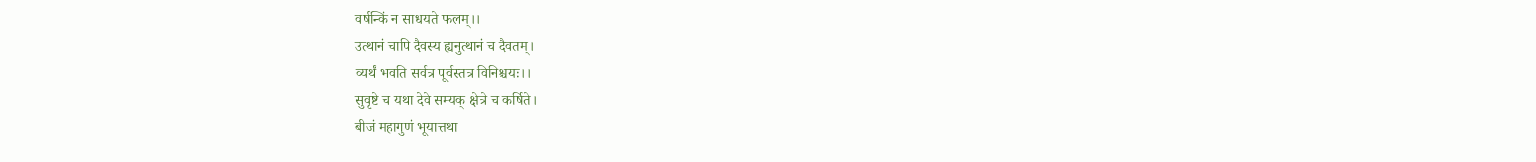वर्षन्किं न साधयते फलम्।।
उत्थानं चापि दैवस्य ह्यनुत्थानं च दैवतम्।
व्यर्थं भवति सर्वत्र पूर्वस्तत्र विनिश्चयः।।
सुवृष्टे च यथा देवे सम्यक् क्षेत्रे च कर्षिते।
बीजं महागुणं भूयात्तथा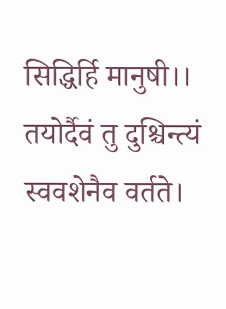सिद्धिर्हि मानुषी।।
तयोर्दैवं तु दुश्चिन्त्यं स्ववशेनैव वर्तते।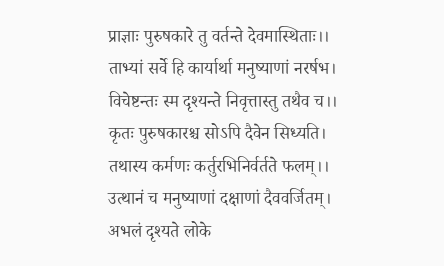प्राज्ञाः पुरुषकारे तु वर्तन्ते देवमास्थिताः।।
ताभ्यां सर्वे हि कार्यार्था मनुष्याणां नरर्षभ।
विचेष्टन्तः स्म दृश्यन्ते निवृत्तास्तु तथैव च।।
कृतः पुरुषकारश्च सोऽपि दैवेन सिध्यति।
तथास्य कर्मणः कर्तुरभिनिर्वर्तते फलम्।।
उत्थानं च मनुष्याणां दक्षाणां दैववर्जितम्।
अभलं दृश्यते लोके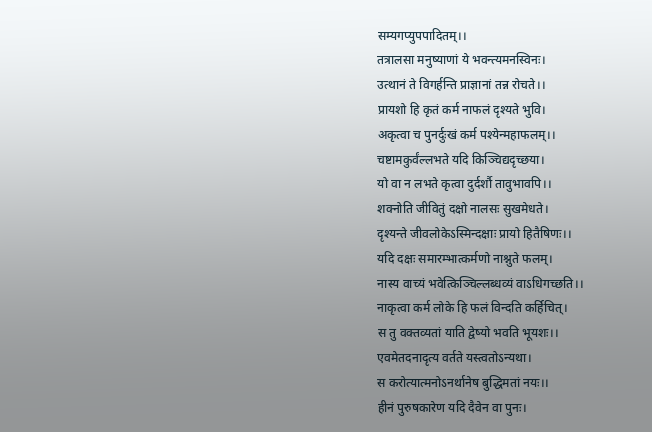सम्यगप्युपपादितम्।।
तत्रालसा मनुष्याणां ये भवन्त्यमनस्विनः।
उत्थानं ते विगर्हन्ति प्राज्ञानां तन्न रोचते।।
प्रायशो हि कृतं कर्म नाफलं दृश्यते भुवि।
अकृत्वा च पुनर्दुःखं कर्म पश्येन्महाफलम्।।
चष्टामकुर्वंल्लभते यदि किञ्चिद्यदृच्छया।
यो वा न लभते कृत्वा दुर्दर्शौ तावुभावपि।।
शक्नोति जीवितुं दक्षो नालसः सुखमेधते।
दृश्यन्ते जीवलोकेऽस्मिन्दक्षाः प्रायो हितैषिणः।।
यदि दक्षः समारम्भात्कर्मणो नाश्नुते फलम्।
नास्य वाच्यं भवेत्किञ्चिल्लब्धव्यं वाऽधिगच्छति।।
नाकृत्वा कर्म लोके हि फलं विन्दति कर्हिचित्।
स तु वक्तव्यतां याति द्वेष्यो भवति भूयशः।।
एवमेतदनादृत्य वर्तते यस्त्वतोऽन्यथा।
स करोत्यात्मनोऽनर्थानेष बुद्धिमतां नयः।।
हीनं पुरुषकारेण यदि दैवेन वा पुनः।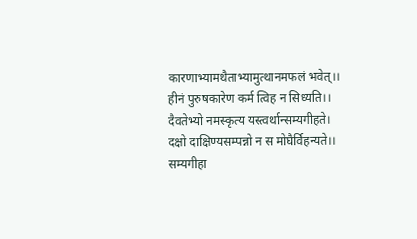कारणाभ्यामथैताभ्यामुत्थानमफलं भवेत्।।
हीनं पुरुषकारेण कर्म त्विह न सिध्यति।।
दैवतेभ्यो नमस्कृत्य यस्त्वर्थान्सम्यगीहते।
दक्षो दाक्षिण्यसम्पन्नो न स मोघैर्विहन्यते।।
सम्यगीहा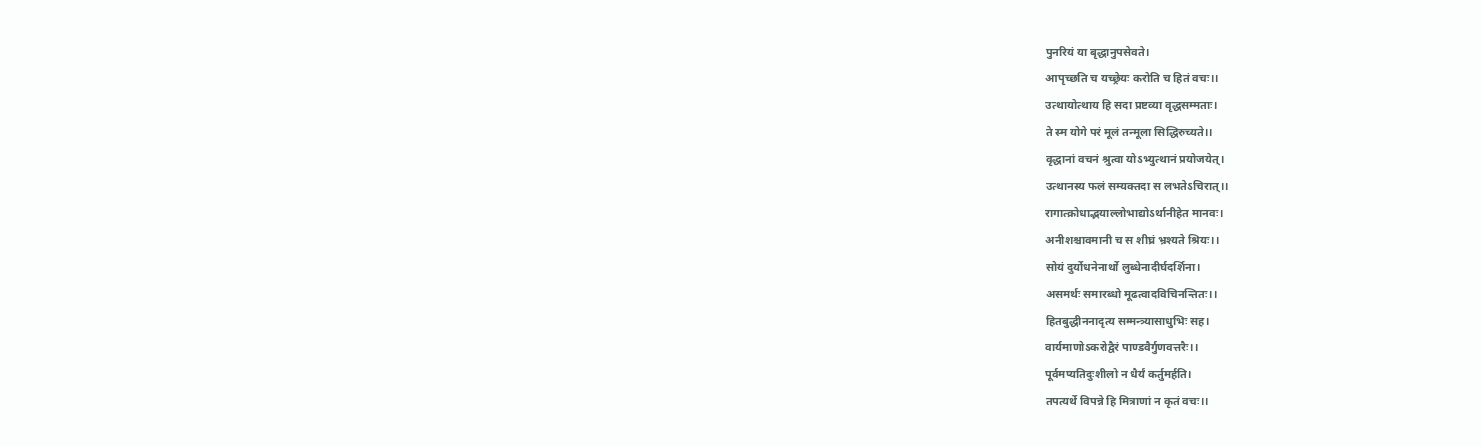पुनरियं या बृद्धानुपसेवते।
आपृच्छति च यच्छ्रेयः करोति च हितं वचः।।
उत्थायोत्थाय हि सदा प्रष्टव्या वृद्धसम्मताः।
ते स्म योगे परं मूलं तन्मूला सिद्धिरुच्यते।।
वृद्धानां वचनं श्रुत्वा योऽभ्युत्थानं प्रयोजयेत्।
उत्थानस्य फलं सम्यक्तदा स लभतेऽचिरात्।।
रागात्क्रोधाद्भयाल्लोभाद्योऽर्थानीहेत मानवः।
अनीशश्चावमानी च स शीघ्रं भ्रश्यते श्रियः।।
सोयं दुर्योधनेनार्थो लुब्धेनादीर्घदर्शिना।
असमर्थः समारब्धो मूढत्वादविचिनन्तितः।।
हितबुद्धीननादृत्य सम्मन्त्र्यासाधुभिः सह।
वार्यमाणोऽकरोद्वैरं पाण्डवैर्गुणवत्तरैः।।
पूर्वमप्यतिदुःशीलो न धैर्यं कर्तुमर्हति।
तपत्यर्थे विपन्ने हि मित्राणां न कृतं वचः।।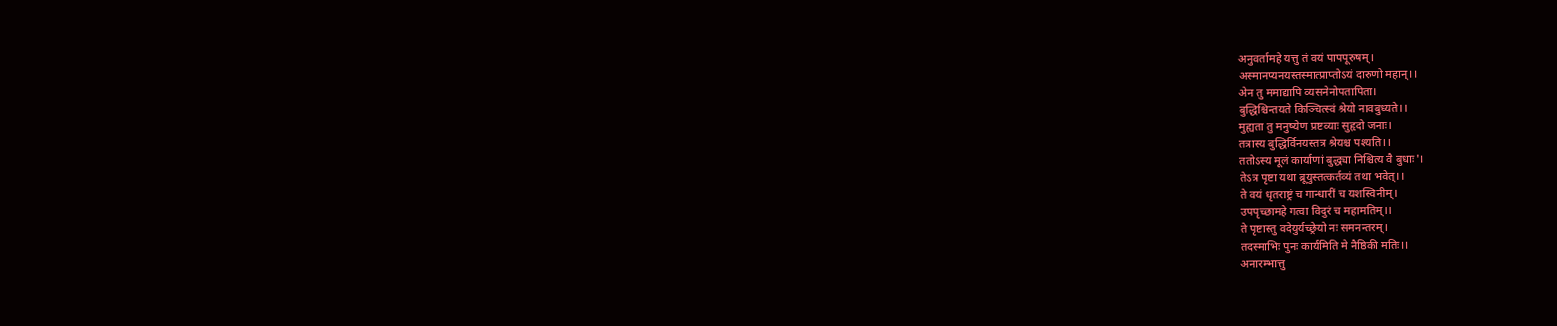अनुवर्तामहे यत्तु तं वयं पापपूरुषम्।
अस्मानप्यनयस्तस्मात्प्राप्तोऽयं दारुणो महान्।।
अेन तु ममाद्यापि व्यसनेनोपतापिता।
बुद्धिश्चिन्तयते किञ्चित्स्वं श्रेयो नावबुध्यते।।
मुह्यता तु मनुष्येण प्रष्टव्याः सुहृदो जनाः।
तत्रास्य बुद्धिर्विनयस्तत्र श्रेयश्च पश्यति।।
ततोऽस्य मूलं कार्याणां बुद्ध्या निश्चित्य वै बुधाः'।
तेऽत्र पृष्टा यथा ब्रूयुस्तत्कर्तव्यं तथा भवेत्।।
ते वयं धृतराष्ट्रं च गान्धारीं च यशस्विनीम्।
उपपृच्छामहे गत्वा विदुरं च महामतिम्।।
ते पृष्टास्तु वदेयुर्यच्छ्रेयो नः समनन्तरम्।
तदस्माभिः पुनः कार्यमिति मे नैष्ठिकी मतिः।।
अनारम्भात्तु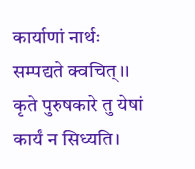कार्याणां नार्थः सम्पद्यते क्वचित्।।
कृते पुरुषकारे तु येषां कार्यं न सिध्यति।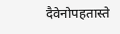दैवेनोपहतास्ते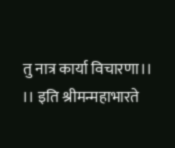तु नात्र कार्या विचारणा।।
।। इति श्रीमन्महाभारते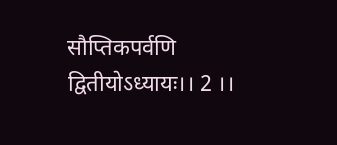सौप्तिकपर्वणि द्वितीयोऽध्यायः।। 2 ।।